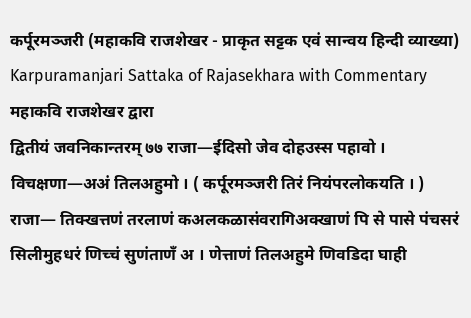कर्पूरमञ्जरी (महाकवि राजशेखर - प्राकृत सट्टक एवं सान्वय हिन्दी व्याख्या)
Karpuramanjari Sattaka of Rajasekhara with Commentary
महाकवि राजशेखर द्वारा
द्वितीयं जवनिकान्तरम् ७७ राजा—ईदिसो जेव दोहउस्स पहावो । विचक्षणा—अअं तिलअहुमो । ( कर्पूरमञ्जरी तिरं नियंपरलोकयति । ) राजा— तिक्खत्तणं तरलाणं कअलकळासंवरागिअक्खाणं पि से पासे पंचसरं सिलीमुहधरं णिच्चं सुणंताणँ अ । णेत्ताणं तिलअहुमे णिवडिदा घाही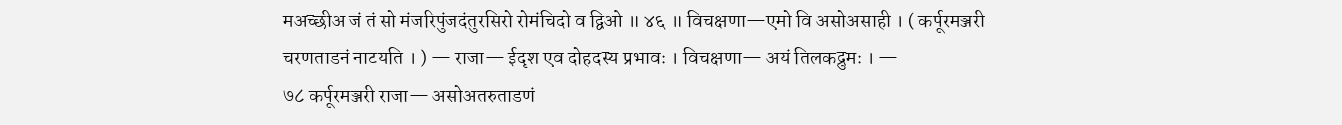मअच्छीअ जं तं सो मंजरिपुंजदंतुरसिरो रोमंचिदो व द्विओ ॥ ४६ ॥ विचक्षणा—एमो वि असोअसाही । ( कर्पूरमञ्जरी चरणताडनं नाटयति । ) — राजा— ईदृश एव दोहदस्य प्रभावः । विचक्षणा— अयं तिलकद्रुमः । —
७८ कर्पूरमञ्जरी राजा— असोअतरुताडणं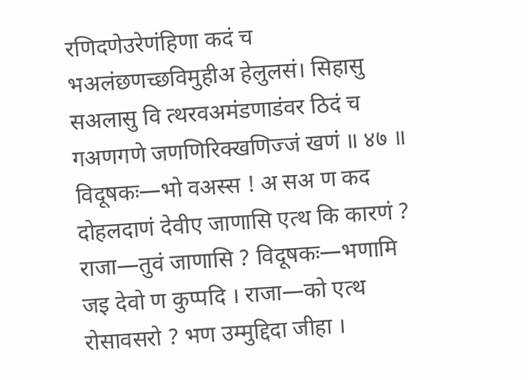रणिदणेउरेणंहिणा कदं च भअलंछणच्छविमुहीअ हेलुलसं। सिहासु सअलासु वि त्थरवअमंडणाडंवर ठिदं च गअणगणे जणणिरिक्खणिज्जं खणं ॥ ४७ ॥ विदूषकः—भो वअस्स ! अ सअ ण कद दोहलदाणं देवीए जाणासि एत्थ कि कारणं ? राजा—तुवं जाणासि ? विदूषकः—भणामि जइ देवो ण कुप्पदि । राजा—को एत्थ रोसावसरो ? भण उम्मुद्दिदा जीहा ।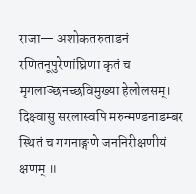राजा— अशोकतरुताडनं रणितनूपुरेणांघ्रिणा कृतं च मृगलाञ्छनच्छविमुख्या हेलोलसम्। दिक्ष्वासु सरलास्वपि मरुन्मण्डनाडम्बर स्थितं च गगनाङ्गणे जननिरीक्षणीयं क्षणम् ॥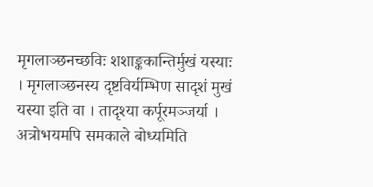मृगलाञ्छनच्छविः शशाङ्ककान्तिर्मुखं यस्याः । मृगलाञ्छनस्य दृष्टविर्यम्भिण सादृशं मुखं यस्या इति वा । तादृश्या कर्पूरमञ्जर्या । अत्रोभयमपि समकाले बोध्यमिति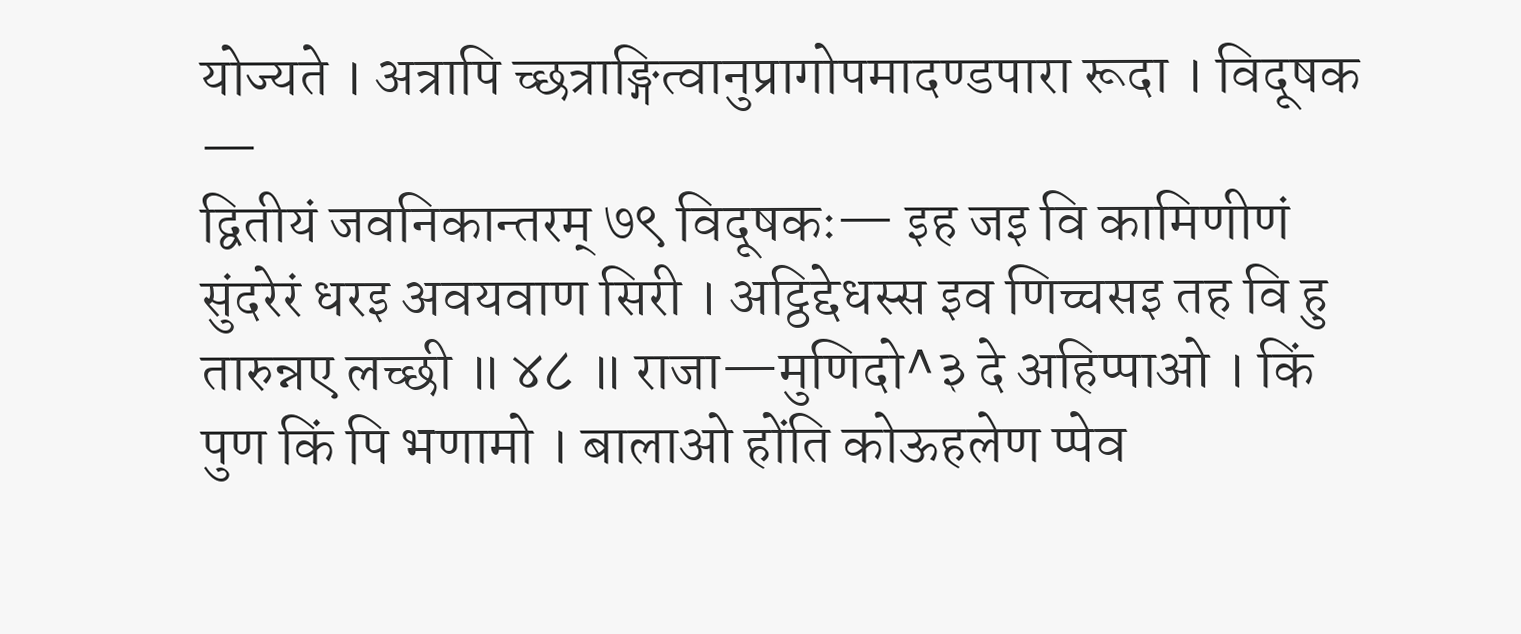योज्यते । अत्रापि च्छत्राङ्गित्वानुप्रागोपमादण्डपारा रूदा । विदूषक —
द्वितीयं जवनिकान्तरम् ७९ विदूषकः— इह जइ वि कामिणीणं सुंदरेरं धरइ अवयवाण सिरी । अट्ठिद्देधस्स इव णिच्चसइ तह वि हु तारुन्नए लच्छी ॥ ४८ ॥ राजा—मुणिदो^३ दे अहिप्पाओ । किं पुण किं पि भणामो । बालाओ होंति कोऊहलेण प्पेव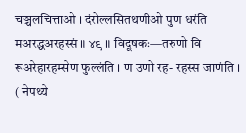चञ्चलचित्ताओ । दंरोल्लसितथणीओ पुण धरंति मअरद्धअरहस्सं ॥ ४९ ॥ विदूषकः—तरुणो वि रूअरेहारहम्सेण फुल्लंति । ण उणो रह- रहस्स जाणंति । ( नेपथ्ये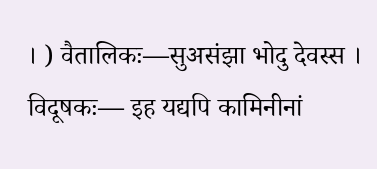। ) वैतालिकः—सुअसंझा भोदु देवस्स । विदूषकः— इह यद्यपि कामिनीनां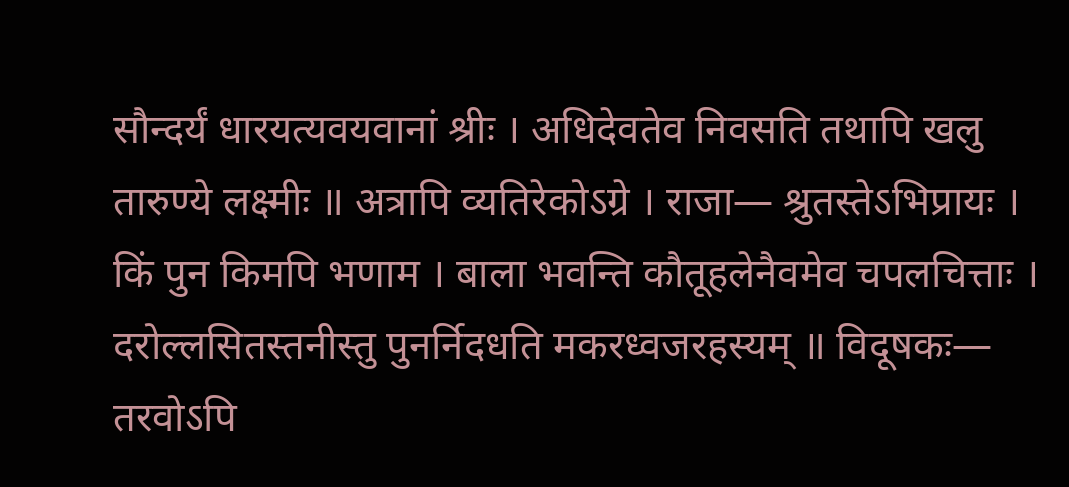सौन्दर्यं धारयत्यवयवानां श्रीः । अधिदेवतेव निवसति तथापि खलु तारुण्ये लक्ष्मीः ॥ अत्रापि व्यतिरेकोऽग्रे । राजा— श्रुतस्तेऽभिप्रायः । किं पुन किमपि भणाम । बाला भवन्ति कौतूहलेनैवमेव चपलचित्ताः । दरोल्लसितस्तनीस्तु पुनर्निदधति मकरध्वजरहस्यम् ॥ विदूषकः— तरवोऽपि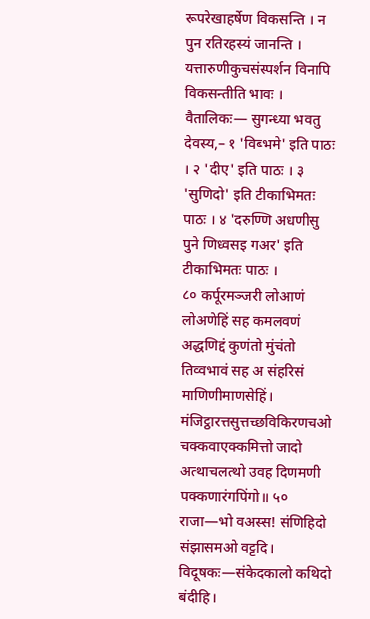रूपरेखाहर्षेण विकसन्ति । न पुन रतिरहस्यं जानन्ति । यत्तारुणीकुचसंस्पर्शन विनापि विकसन्तीति भावः । वैतालिकः— सुगन्ध्या भवतु देवस्य,– १ 'विब्भमे' इति पाठः । २ 'दीए' इति पाठः । ३ 'सुणिदो' इति टीकाभिमतः पाठः । ४ 'दरुण्णि अधणीसु पुने णिध्वसइ गअर' इति टीकाभिमतः पाठः ।
८० कर्पूरमञ्जरी लोआणं लोअणेहिं सह कमलवणं अद्धणिद्दं कुणंतो मुंचंतो तिव्वभावं सह अ संहरिसं माणिणीमाणसेहिं। मंजिट्ठारत्तसुत्तच्छविकिरणचओ चक्कवाएक्कमित्तो जादो अत्थाचलत्थो उवह दिणमणी पक्कणारंगपिंगो॥ ५० राजा—भो वअस्स! संणिहिदो संझासमओ वट्टदि। विदूषकः—संकेदकालो कथिदो बंदीहि।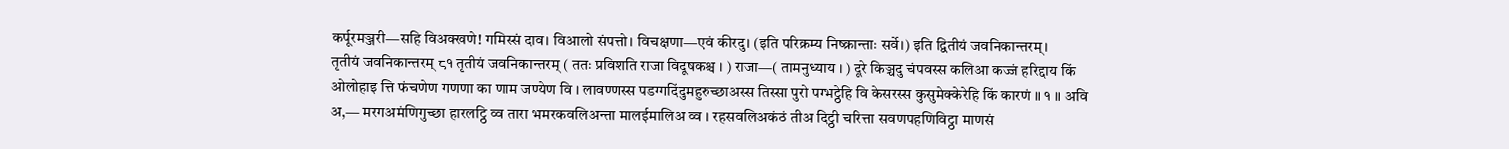कर्पूरमञ्जरी—सहि विअक्खणे! गमिस्सं दाव। विआलो संपत्तो। विचक्षणा—एवं कीरदु। (इति परिक्रम्य निष्क्रान्ताः सर्वे।) इति द्वितीयं जवनिकान्तरम्।
तृतीयं जवनिकान्तरम् ८१ तृतीयं जवनिकान्तरम् ( ततः प्रविशति राजा विदूषकश्च । ) राजा—( तामनुध्याय । ) दूरे किञ्चदु चंपवस्स कलिआ कज्जं हरिद्दाय किं ओलोहाइ त्ति फंचणेण गणणा का णाम जण्येण वि । लावण्णस्स पडग्गदिंदुमहुरुच्छाअस्स तिस्सा पुरो पग्भट्ठेहि वि केसरस्स कुसुमेक्केरेहि किं कारणं ॥ १ ॥ अवि अ,— मरगअमंणिगुच्छा हारलट्ठि व्व तारा भमरकवलिअन्ता मालईमालिअ व्व । रहसवलिअकंठं तीअ दिट्ठी चरित्ता सवणपहणिविट्ठा माणसं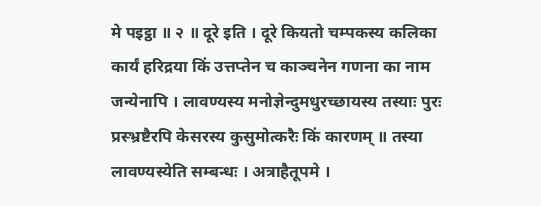मे पइट्ठा ॥ २ ॥ दूरे इति । दूरे कियतो चम्पकस्य कलिका कार्यं हरिद्रया किं उत्तप्तेन च काञ्चनेन गणना का नाम जन्येनापि । लावण्यस्य मनोज्ञेन्दुमधुरच्छायस्य तस्याः पुरः प्रस्भ्रष्टैरपि केसरस्य कुसुमोत्करैः किं कारणम् ॥ तस्या लावण्यस्येति सम्बन्धः । अत्राहैतूपमे ।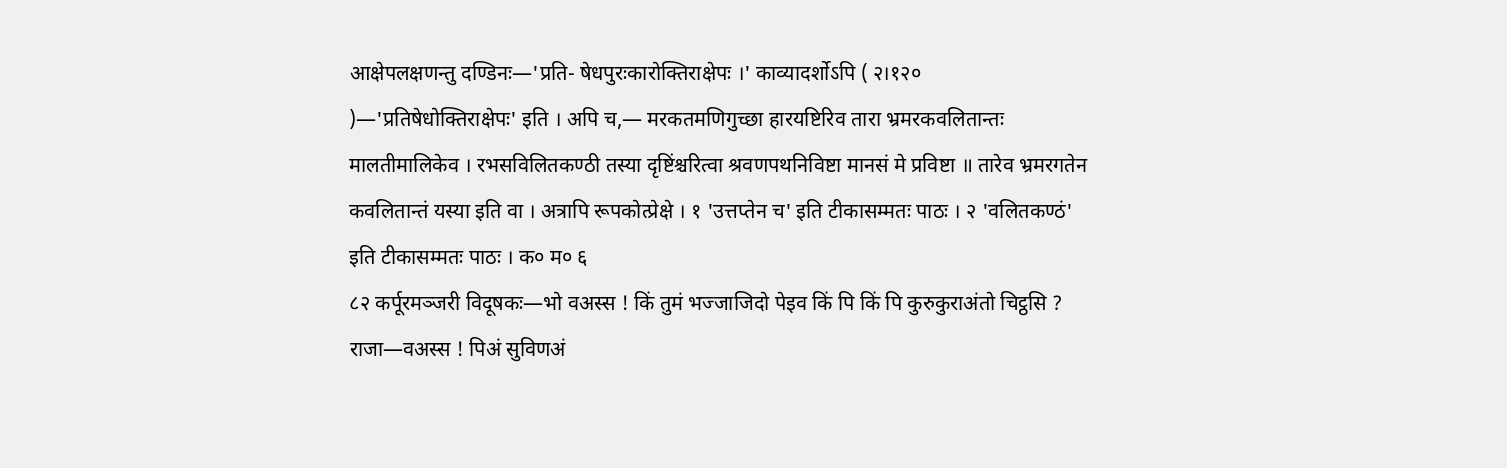आक्षेपलक्षणन्तु दण्डिनः—'प्रति- षेधपुरःकारोक्तिराक्षेपः ।' काव्यादर्शोऽपि ( २।१२० )—'प्रतिषेधोक्तिराक्षेपः' इति । अपि च,— मरकतमणिगुच्छा हारयष्टिरिव तारा भ्रमरकवलितान्तः मालतीमालिकेव । रभसविलितकण्ठी तस्या दृष्टिंश्चरित्वा श्रवणपथनिविष्टा मानसं मे प्रविष्टा ॥ तारेव भ्रमरगतेन कवलितान्तं यस्या इति वा । अत्रापि रूपकोत्प्रेक्षे । १ 'उत्तप्तेन च' इति टीकासम्मतः पाठः । २ 'वलितकण्ठं' इति टीकासम्मतः पाठः । क० म० ६
८२ कर्पूरमञ्जरी विदूषकः—भो वअस्स ! किं तुमं भज्जाजिदो पेइव किं पि किं पि कुरुकुराअंतो चिट्ठसि ? राजा—वअस्स ! पिअं सुविणअं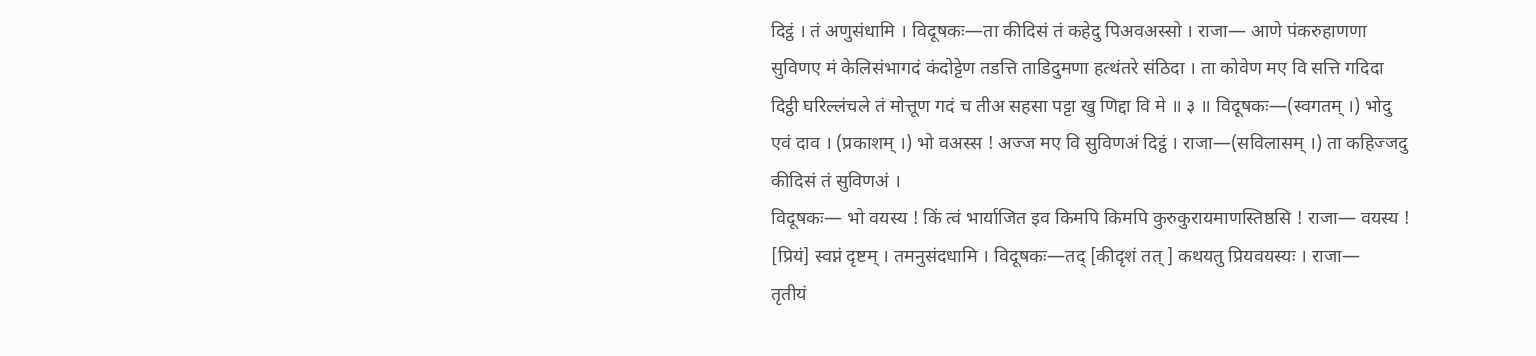दिट्ठं । तं अणुसंधामि । विदूषकः—ता कीदिसं तं कहेदु पिअवअस्सो । राजा— आणे पंकरुहाणणा सुविणए मं केलिसंभागदं कंदोट्टेण तडत्ति ताडिदुमणा हत्थंतरे संठिदा । ता कोवेण मए वि सत्ति गदिदा दिट्ठी घरिल्लंचले तं मोत्तूण गदं च तीअ सहसा पट्टा खु णिद्दा वि मे ॥ ३ ॥ विदूषकः—(स्वगतम् ।) भोदु एवं दाव । (प्रकाशम् ।) भो वअस्स ! अज्ज मए वि सुविणअं दिट्ठं । राजा—(सविलासम् ।) ता कहिज्जदु कीदिसं तं सुविणअं ।
विदूषकः— भो वयस्य ! किं त्वं भार्याजित इव किमपि किमपि कुरुकुरायमाणस्तिष्ठसि ! राजा— वयस्य ! [प्रियं] स्वप्नं दृष्टम् । तमनुसंदधामि । विदूषकः—तद् [कीदृशं तत् ] कथयतु प्रियवयस्यः । राजा—
तृतीयं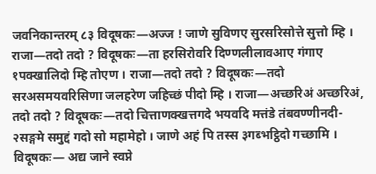जवनिकान्तरम् ८३ विदूषकः—अज्ज ! जाणे सुविणए सुरसरिसोत्ते सुत्तो म्हि । राजा—तदो तदो ? विदूषकः—ता हरसिरोवरि दिण्णलीलावआए गंगाए १पक्खालिदो म्हि तोएण । राजा—तदो तदो ? विदूषकः—तदो सरअसमयवरिसिणा जलहरेण जहिच्छं पीदो म्हि । राजा—अच्छरिअं अच्छरिअं, तदो तदो ? विदूषकः—तदो चित्ताणक्खत्तगदे भयवदि मत्तंडे तंबवण्णीनदी- २सङ्गमे समुद्दं गदो सो महामेहो । जाणे अहं पि तस्स ३गब्भट्ठिदो गच्छामि । विदूषकः— अद्य जाने स्वप्ने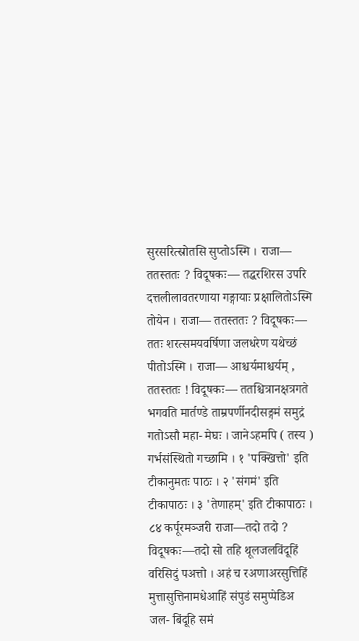सुरसरित्स्रोतसि सुप्तोऽस्मि । राजा— ततस्ततः ? विदूषकः— तद्धरशिरस उपरि दत्तलीलावतरणाया गङ्गायाः प्रक्षालितोऽस्मि तोयेन । राजा— ततस्ततः ? विदूषकः— ततः शरत्समयवर्षिणा जलधरेण यथेच्छं पीतोऽस्मि । राजा— आश्चर्यमाश्चर्यम् , ततस्ततः ! विदूषकः— ततश्चित्रानक्षत्रगते भगवति मार्तण्डे ताम्रपर्णीनदीसङ्गमं समुद्रं गतोऽसौ महा- मेघः । जानेऽहमपि ( तस्य ) गर्भसंस्थितो गच्छामि । १ 'पक्खित्तो' इति टीकानुमतः पाठः । २ 'संगमं' इति टीकापाठः । ३ 'तेणाहम्' इति टीकापाठः ।
८४ कर्पूरमञ्जरी राजा—तदो तदो ? विदूषकः—तदो सो तहि थूलजलविंदूहिं वरिसिदुं पअत्तो । अहं च रअणाअरसुत्तिहिं मुत्तासुत्तिनामधेआहिं संपुडं समुप्पेडिअ जल- बिंदूहि समं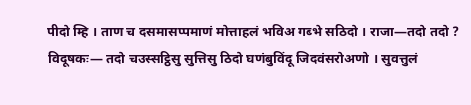पीदो म्हि । ताण च दसमासप्पमाणं मोत्ताहलं भविअ गब्भे सठिदो । राजा—तदो तदो ? विदूषकः— तदो चउस्सट्ठिसु सुत्तिसु ठिदो घणंबुविंदू जिदवंसरोअणो । सुवत्तुलं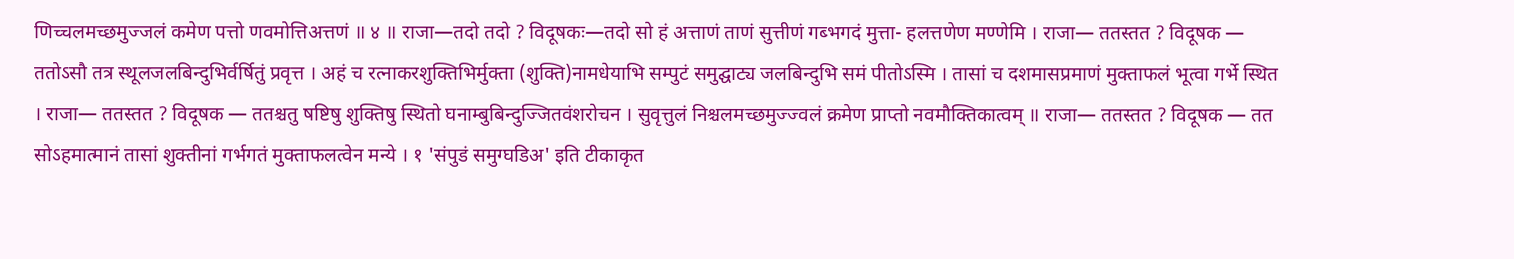णिच्चलमच्छमुज्जलं कमेण पत्तो णवमोत्तिअत्तणं ॥ ४ ॥ राजा—तदो तदो ? विदूषकः—तदो सो हं अत्ताणं ताणं सुत्तीणं गब्भगदं मुत्ता- हलत्तणेण मण्णेमि । राजा— ततस्तत ? विदूषक — ततोऽसौ तत्र स्थूलजलबिन्दुभिर्वर्षितुं प्रवृत्त । अहं च रत्नाकरशुक्तिभिर्मुक्ता (शुक्ति)नामधेयाभि सम्पुटं समुद्घाट्य जलबिन्दुभि समं पीतोऽस्मि । तासां च दशमासप्रमाणं मुक्ताफलं भूत्वा गर्भे स्थित । राजा— ततस्तत ? विदूषक — ततश्चतु षष्टिषु शुक्तिषु स्थितो घनाम्बुबिन्दुज्जितवंशरोचन । सुवृत्तुलं निश्चलमच्छमुज्ज्वलं क्रमेण प्राप्तो नवमौक्तिकात्वम् ॥ राजा— ततस्तत ? विदूषक — तत सोऽहमात्मानं तासां शुक्तीनां गर्भगतं मुक्ताफलत्वेन मन्ये । १ 'संपुडं समुग्घडिअ' इति टीकाकृत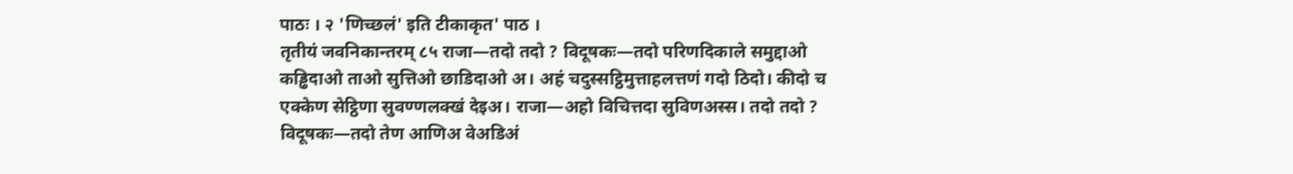पाठः । २ 'णिच्छलं' इति टीकाकृत' पाठ ।
तृतीयं जवनिकान्तरम् ८५ राजा—तदो तदो ? विदूषकः—तदो परिणदिकाले समुद्दाओ कड्ढिदाओ ताओ सुत्तिओ छाडिदाओ अ। अहं चदुस्सट्ठिमुत्ताहलत्तणं गदो ठिदो। कीदो च एक्केण सेट्ठिणा सुवण्णलक्खं देइअ। राजा—अहो विचित्तदा सुविणअस्स। तदो तदो ? विदूषकः—तदो तेण आणिअ वेअडिअं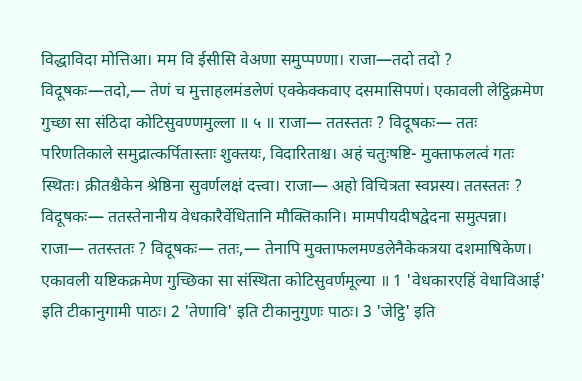विद्धाविदा मोत्तिआ। मम वि ईसीसि वेअणा समुप्पण्णा। राजा—तदो तदो ? विदूषकः—तदो,— तेणं च मुत्ताहलमंडलेणं एक्केक्कवाए दसमासिपणं। एकावली लेट्ठिक्रमेण गुच्छा सा संठिदा कोटिसुवण्णमुल्ला ॥ ५ ॥ राजा— ततस्ततः ? विदूषकः— ततः परिणतिकाले समुद्रात्कर्पितास्ताः शुक्तयः, विदारिताश्च। अहं चतुःषष्टि- मुक्ताफलत्वं गतः स्थितः। क्रीतश्चैकेन श्रेष्ठिना सुवर्णलक्षं दत्त्वा। राजा— अहो विचित्रता स्वप्नस्य। ततस्ततः ? विदूषकः— ततस्तेनानीय वेधकारैर्वेधितानि मौक्तिकानि। मामपीयदीषद्वेदना समुत्पन्ना। राजा— ततस्ततः ? विदूषकः— ततः,— तेनापि मुक्ताफलमण्डलेनैकेकत्रया दशमाषिकेण। एकावली यष्टिकक्रमेण गुच्छिका सा संस्थिता कोटिसुवर्णमूल्या ॥ 1 'वेधकारएहिं वेधाविआई' इति टीकानुगामी पाठः। 2 'तेणावि' इति टीकानुगुणः पाठः। 3 'जेट्ठि' इति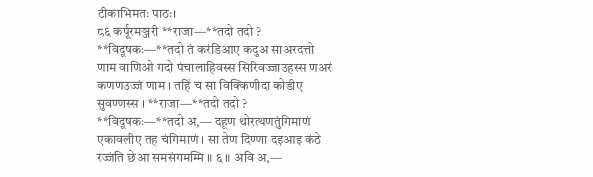टीकाभिमतः पाठः।
८६ कर्पूरमञ्जरी **राजा—**तदो तदो ? **विदूषकः—**तदो तं करंडिआए कदुअ साअरदत्तो णाम वाणिओ गदो पंचालाहिवस्स सिरिवज्जाउहस्स णअरं कणणउज्जं णाम । तहिं च सा विक्किणीदा कोडीए सुवण्णस्स । **राजा—**तदो तदो ? **विदूषकः—**तदो अ,— दहूण थोरत्थणतुंगिमाणं एकावलीए तह चंगिमाणं । सा तेण दिण्णा दइआइ कंठे रज्जंति छेआ समसंगमम्मि ॥ ६ ॥ अवि अ,—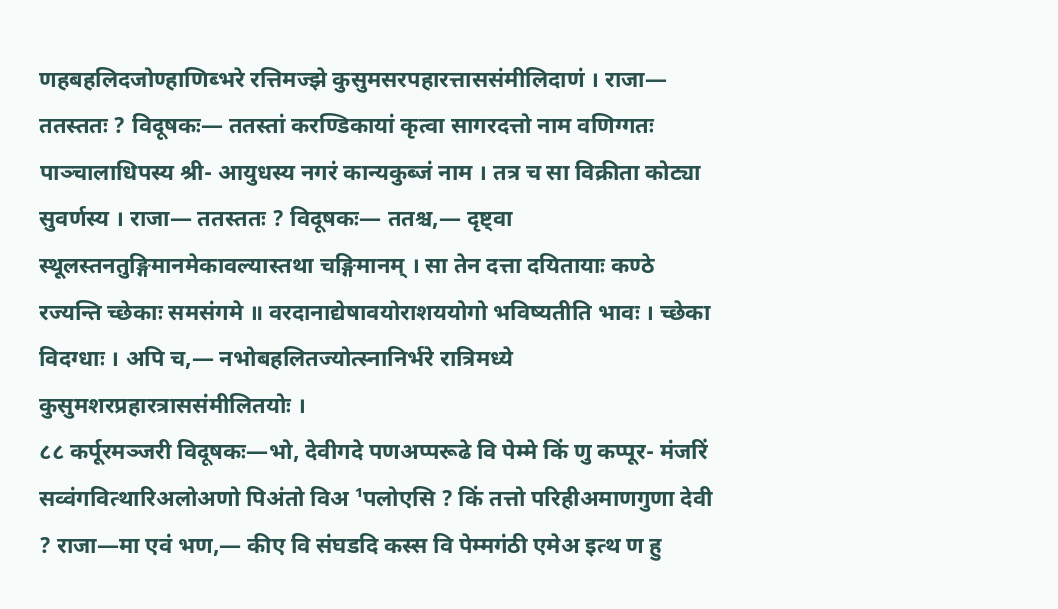णहबहलिदजोण्हाणिब्भरे रत्तिमज्झे कुसुमसरपहारत्ताससंमीलिदाणं । राजा— ततस्ततः ? विदूषकः— ततस्तां करण्डिकायां कृत्वा सागरदत्तो नाम वणिग्गतः पाञ्चालाधिपस्य श्री- आयुधस्य नगरं कान्यकुब्जं नाम । तत्र च सा विक्रीता कोट्या सुवर्णस्य । राजा— ततस्ततः ? विदूषकः— ततश्च,— दृष्ट्वा स्थूलस्तनतुङ्गिमानमेकावल्यास्तथा चङ्गिमानम् । सा तेन दत्ता दयितायाः कण्ठे रज्यन्ति च्छेकाः समसंगमे ॥ वरदानाद्येषावयोराशययोगो भविष्यतीति भावः । च्छेका विदग्धाः । अपि च,— नभोबहलितज्योत्स्नानिर्भरे रात्रिमध्ये कुसुमशरप्रहारत्राससंमीलितयोः ।
८८ कर्पूरमञ्जरी विदूषकः—भो, देवीगदे पणअप्परूढे वि पेम्मे किं णु कप्पूर- मंजरिं सव्वंगवित्थारिअलोअणो पिअंतो विअ ¹पलोएसि ? किं तत्तो परिहीअमाणगुणा देवी ? राजा—मा एवं भण,— कीए वि संघडदि कस्स वि पेम्मगंठी एमेअ इत्थ ण हु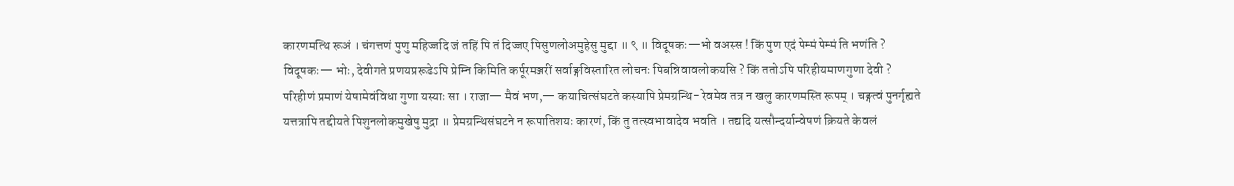कारणमत्थि रूअं । चंगत्तणं पुणु महिज्जदि जं तहिं पि तं दिज्जए पिसुणलोअमुहेसु मुद्दा ॥ ९ ॥ विदूषकः—भो वअस्स ! किं पुण एदं पेम्मं पेम्मं ति भणंति ? विदूषकः— भोः, देवीगते प्रणयप्ररूढेऽपि प्रेम्नि किमिति कर्पूरमञ्जरीं सर्वाङ्गविस्तारित लोचनः पिबन्निवावलोकयसि ? किं ततोऽपि परिहीयमाणगुणा देवी ? परिहीणं प्रमाणं येषामेवंविधा गुणा यस्याः सा । राजा— मैवं भण,— कयाचित्संघटते कस्यापि प्रेमग्रन्थि- रेवमेव तत्र न खलु कारणमस्ति रूपम् । चङ्गत्वं पुनर्गृह्यते यत्तत्रापि तद्दीयते पिशुनलोकमुखेषु मुद्रा ॥ प्रेमग्रन्थिसंघटने न रूपातिशयः कारणं, किं तु तत्स्वभावादेव भवति । तद्यदि यत्सौन्दर्यान्वेषणं क्रियते केवलं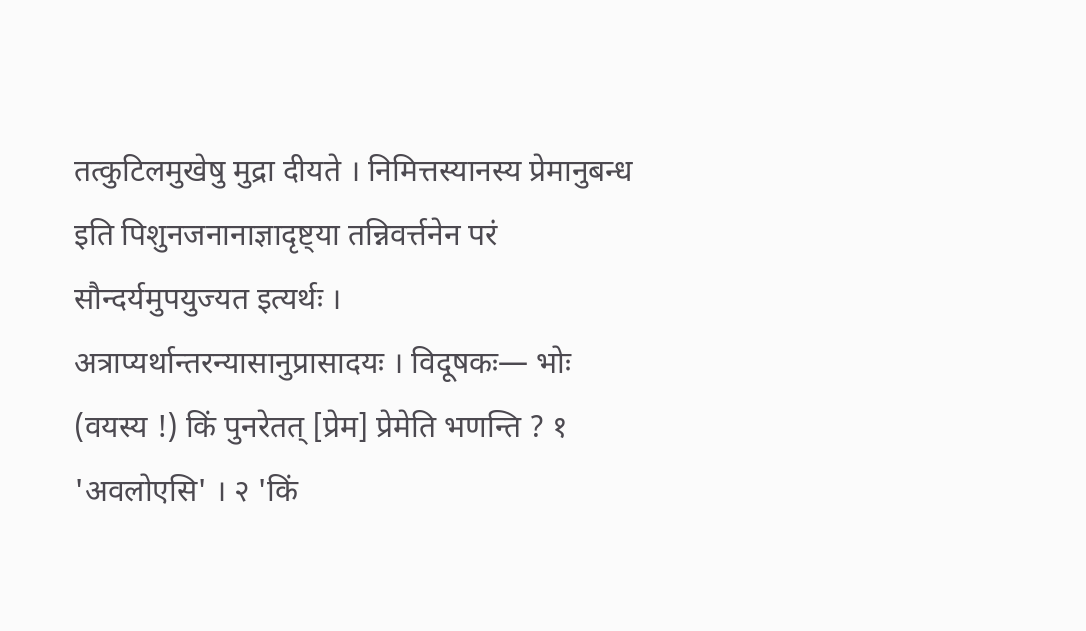तत्कुटिलमुखेषु मुद्रा दीयते । निमित्तस्यानस्य प्रेमानुबन्ध इति पिशुनजनानाज्ञादृष्ट्या तन्निवर्त्तनेन परं सौन्दर्यमुपयुज्यत इत्यर्थः । अत्राप्यर्थान्तरन्यासानुप्रासादयः । विदूषकः— भोः (वयस्य !) किं पुनरेतत् [प्रेम] प्रेमेति भणन्ति ? १ 'अवलोएसि' । २ 'किं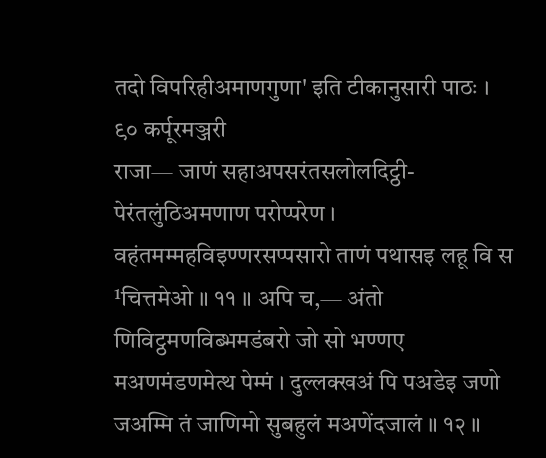तदो विपरिहीअमाणगुणा' इति टीकानुसारी पाठः ।
९० कर्पूरमञ्जरी
राजा— जाणं सहाअपसरंतसलोलदिट्ठी- पेरंतलुंठिअमणाण परोप्परेण । वहंतमम्महविइण्णरसप्पसारो ताणं पथासइ लहू वि स ¹चित्तमेओ ॥ ११ ॥ अपि च,— अंतो णिविट्ठमणविब्भमडंबरो जो सो भण्णए मअणमंडणमेत्थ पेम्मं । दुल्लक्खअं पि पअडेइ जणो जअम्मि तं जाणिमो सुबहुलं मअणेंदजालं ॥ १२ ॥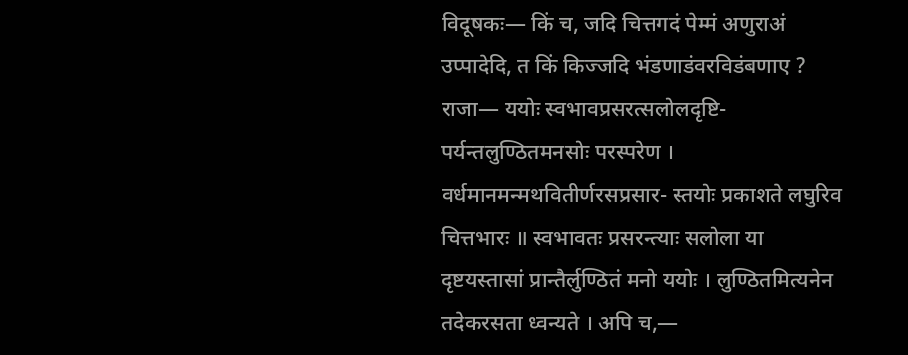विदूषकः— किं च, जदि चित्तगदं पेम्मं अणुराअं उप्पादेदि, त किं किज्जदि भंडणाडंवरविडंबणाए ?
राजा— ययोः स्वभावप्रसरत्सलोलदृष्टि- पर्यन्तलुण्ठितमनसोः परस्परेण । वर्धमानमन्मथवितीर्णरसप्रसार- स्तयोः प्रकाशते लघुरिव चित्तभारः ॥ स्वभावतः प्रसरन्त्याः सलोला या दृष्टयस्तासां प्रान्तैर्लुण्ठितं मनो ययोः । लुण्ठितमित्यनेन तदेकरसता ध्वन्यते । अपि च,—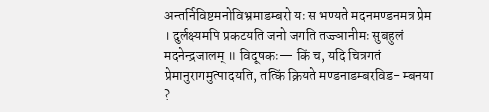अन्तर्निविष्टमनोविभ्रमाडम्बरो यः स भण्यते मदनमण्डनमत्र प्रेम । दुर्लक्ष्यमपि प्रकटयति जनो जगति तज्ज्ञानीमः सुबहुलं मदनेन्द्रजालम् ॥ विदूषकः— किं च, यदि चित्रगतं प्रेमानुरागमुत्पादयति, तत्किं क्रियते मण्डनाडम्बरविड- म्बनया ?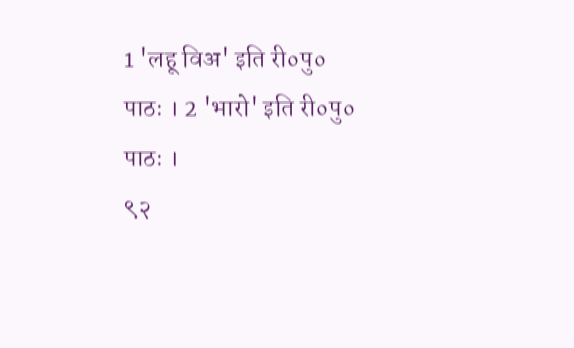1 'लहू विअ' इति री०पु० पाठः । 2 'भारो' इति री०पु० पाठः ।
९२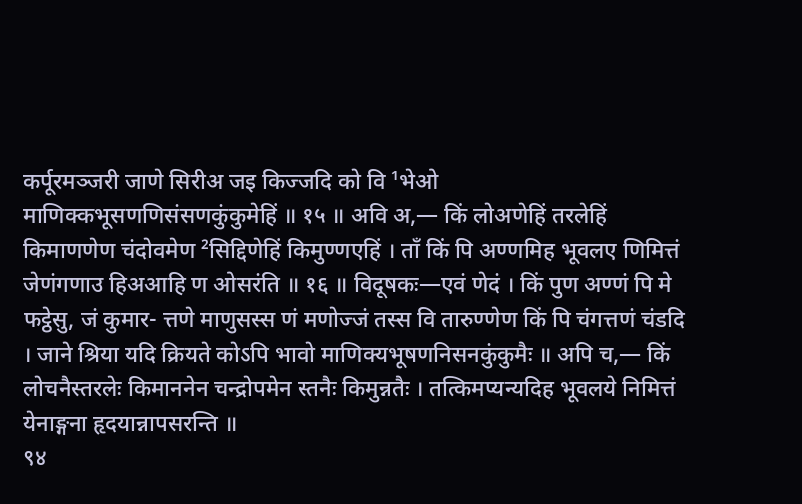कर्पूरमञ्जरी जाणे सिरीअ जइ किज्जदि को वि ¹भेओ माणिक्कभूसणणिसंसणकुंकुमेहिं ॥ १५ ॥ अवि अ,— किं लोअणेहिं तरलेहिं किमाणणेण चंदोवमेण ²सिद्दिणेहिं किमुण्णएहिं । ताँ किं पि अण्णमिह भूवलए णिमित्तं जेणंगणाउ हिअआहि ण ओसरंति ॥ १६ ॥ विदूषकः—एवं णेदं । किं पुण अण्णं पि मे फट्ठेसु, जं कुमार- त्तणे माणुसस्स णं मणोज्जं तस्स वि तारुण्णेण किं पि चंगत्तणं चंडदि । जाने श्रिया यदि क्रियते कोऽपि भावो माणिक्यभूषणनिसनकुंकुमैः ॥ अपि च,— किं लोचनैस्तरलेः किमाननेन चन्द्रोपमेन स्तनैः किमुन्नतैः । तत्किमप्यन्यदिह भूवलये निमित्तं येनाङ्गना हृदयान्नापसरन्ति ॥
९४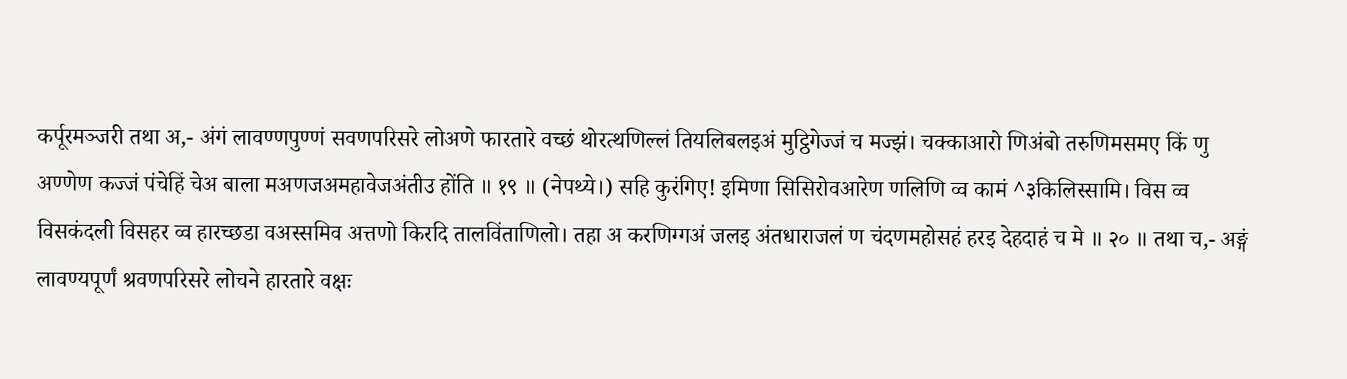कर्पूरमञ्जरी तथा अ,- अंगं लावण्णपुण्णं सवणपरिसरे लोअणे फारतारे वच्छं थोरत्थणिल्लं तियलिबलइअं मुट्ठिगेज्जं च मज्झं। चक्काआरो णिअंबो तरुणिमसमए किं णु अण्णेण कज्जं पंचेहिं चेअ बाला मअणजअमहावेजअंतीउ होंति ॥ १९ ॥ (नेपथ्ये।) सहि कुरंगिए! इमिणा सिसिरोवआरेण णलिणि व्व कामं ^३किलिस्सामि। विस व्व विसकंदली विसहर व्व हारच्छडा वअस्समिव अत्तणो किरदि तालविंताणिलो। तहा अ करणिग्गअं जलइ अंतधाराजलं ण चंदणमहोसहं हरइ देहदाहं च मे ॥ २० ॥ तथा च,- अङ्गं लावण्यपूर्णं श्रवणपरिसरे लोचने हारतारे वक्षः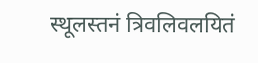स्थूलस्तनं त्रिवलिवलयितं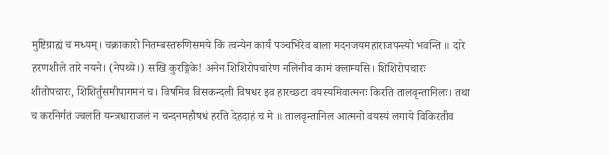मुष्टिग्राह्यं च मध्यम्। चक्राकारो नितम्बस्तरुणिसमये किं त्वन्येन कार्यं पञ्चभिरेव बाला मदनजयमहाराजपन्त्यो भवन्ति ॥ दारे हरणशीले तारे नयने। (नेपथ्ये।) सखि कुरङ्गिके! अनेन शिशिरोपचारेण नलिनीव कामं क्लाम्यसि। शिशिरोपचारः शीतोपचारः, शिशिर्तुसमीपागमनं च। विषमिव विसकन्दली विषधर इव हारच्छटा वयस्यमिवात्मनः किरति तालवृन्तानिलः। तथा च करनिर्गतं ज्वलति यन्त्रधाराजलं न चन्दनमहौषधं हरति देहदाहं च मे ॥ तालवृन्तानिल आत्मनो वयस्यं लगाये विकिरतीव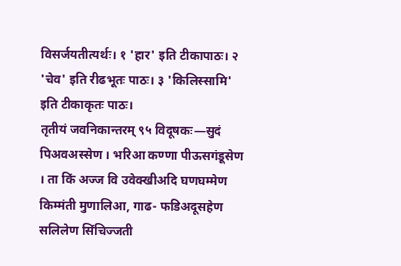विसर्जयतीत्यर्थः। १ 'हार' इति टीकापाठः। २ 'चेव' इति रीढभूतः पाठः। ३ 'किलिस्सामि' इति टीकाकृतः पाठः।
तृतीयं जवनिकान्तरम् ९५ विदूषकः—सुदं पिअवअस्सेण । भरिआ कण्णा पीऊसगंडूसेण । ता किं अज्ज वि उवेक्खीअदि घणघम्मेण किम्मंती मुणालिआ, गाढ- फडिअदूसहेण सलिलेण सिंचिज्जती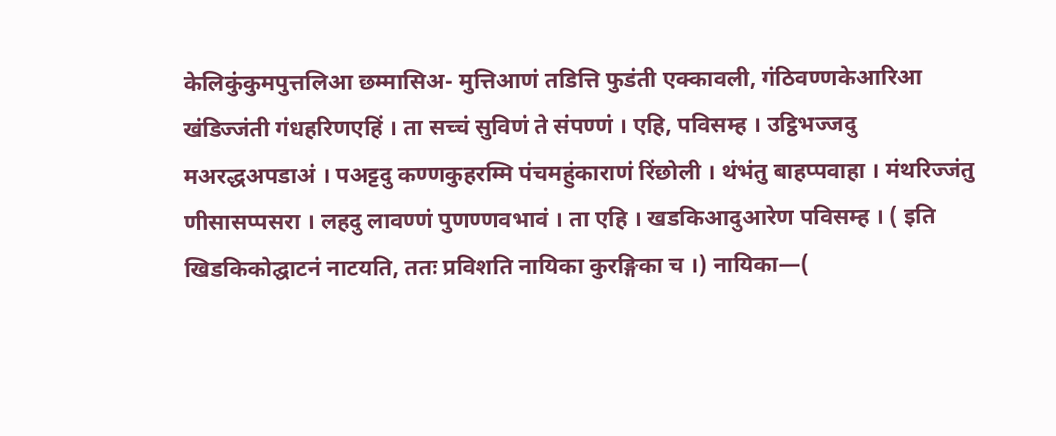केलिकुंकुमपुत्तलिआ छम्मासिअ- मुत्तिआणं तडित्ति फुडंती एक्कावली, गंठिवण्णकेआरिआ खंडिज्जंती गंधहरिणएहिं । ता सच्चं सुविणं ते संपण्णं । एहि, पविसम्ह । उट्ठिभज्जदु मअरद्धअपडाअं । पअट्टदु कण्णकुहरम्मि पंचमहुंकाराणं रिंछोली । थंभंतु बाहप्पवाहा । मंथरिज्जंतु णीसासप्पसरा । लहदु लावण्णं पुणण्णवभावं । ता एहि । खडकिआदुआरेण पविसम्ह । ( इति खिडकिकोद्घाटनं नाटयति, ततः प्रविशति नायिका कुरङ्गिका च ।) नायिका—(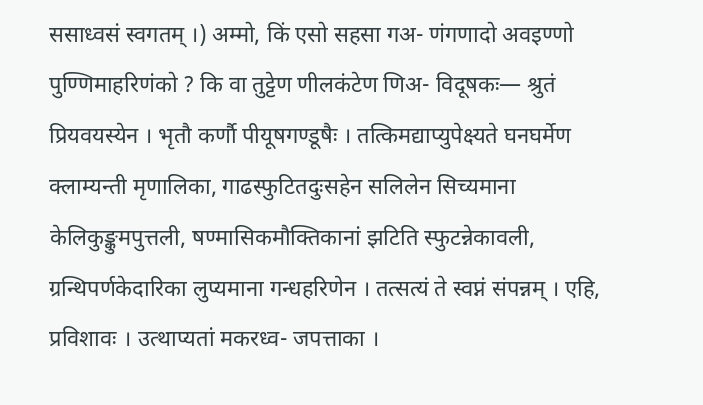ससाध्वसं स्वगतम् ।) अम्मो, किं एसो सहसा गअ- णंगणादो अवइण्णो पुण्णिमाहरिणंको ? कि वा तुट्टेण णीलकंटेण णिअ- विदूषकः— श्रुतं प्रियवयस्येन । भृतौ कर्णौ पीयूषगण्डूषैः । तत्किमद्याप्युपेक्ष्यते घनघर्मेण क्लाम्यन्ती मृणालिका, गाढस्फुटितदुःसहेन सलिलेन सिच्यमाना केलिकुङ्कुमपुत्तली, षण्मासिकमौक्तिकानां झटिति स्फुटन्नेकावली, ग्रन्थिपर्णकेदारिका लुप्यमाना गन्धहरिणेन । तत्सत्यं ते स्वप्नं संपन्नम् । एहि, प्रविशावः । उत्थाप्यतां मकरध्व- जपत्ताका ।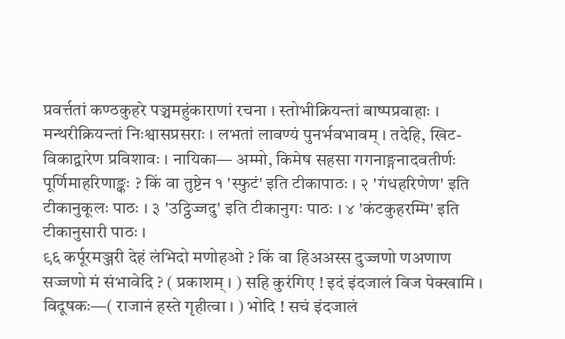प्रवर्त्ततां कण्ठकुहरे पञ्चमहुंकाराणां रचना । स्तोभीक्रियन्तां बाष्पप्रवाहाः । मन्थरीक्रियन्तां निःश्वासप्रसराः । लभतां लावण्यं पुनर्भवभावम् । तदेहि, खिट- विकाद्वारेण प्रविशावः । नायिका— अम्मो, किमेष सहसा गगनाङ्गनादवतीर्णः पूर्णिमाहरिणाङ्कः ? किं वा तुष्टेन १ 'स्फुटं' इति टीकापाठः । २ 'गंधहरिणेण' इति टीकानुकूलः पाठः । ३ 'उट्ठिज्जदु' इति टीकानुगः पाठः । ४ 'कंटकुहरम्मि' इति टीकानुसारी पाठः ।
९६ कर्पूरमञ्जरी देहं लंभिदो मणोहओ ? किं वा हिअअस्स दुज्जणो णअणाण सज्जणो मं संभावेदि ? ( प्रकाशम् । ) सहि कुरंगिए ! इदं इंदजालं विज पेक्खामि । विदूषकः—( राजानं हस्ते गृहीत्वा । ) भोदि ! सचं इंदजालं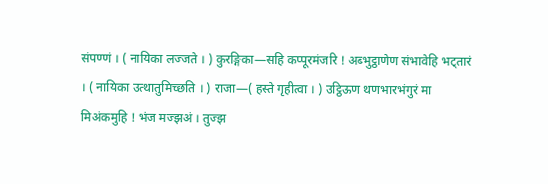संपण्णं । ( नायिका लज्जते । ) कुरङ्गिका—सहि कप्पूरमंजरि ! अब्भुट्ठाणेण संभावेहि भट्तारं । ( नायिका उत्थातुमिच्छति । ) राजा—( हस्ते गृहीत्वा । ) उट्ठिऊण थणभारभंगुरं मा मिअंकमुहि ! भंज मज्झअं । तुज्झ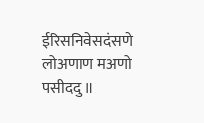ईरिसनिवेसदंसणे लोअणाण मअणो पसीददु ॥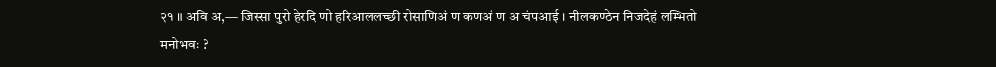२१ ॥ अवि अ,— जिस्सा पुरो हेरदि णो हरिआललच्छी रोसाणिअं ण कणअं ण अ चंपआई । नीलकण्ठेन निजदेहं लम्भितो मनोभवः ?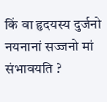किं वा हृदयस्य दुर्जनो नयनानां सज्जनो मां संभावयति ?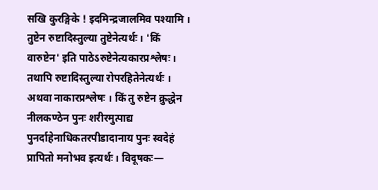सखि कुरङ्गिके ! इदमिन्द्रजालमिव पश्यामि । तुष्टेन रुष्टादिस्तुल्या तुष्टेनेत्यर्थः । 'किं वारुष्टेन' इति पाठेऽरुष्टेनेत्यकारप्रश्लेषः । तथापि रुष्टादिस्तुल्या रोपरहितेनेत्यर्थः । अथवा नाकारप्रश्लेषः । किं तु रुष्टेन क्रुद्धेन नीलकण्ठेन पुनः शरीरमुत्पाद्य पुनर्दाहेनाधिकतरपीडादानाय पुनः स्वदेहं प्रापितो मनोभव इत्यर्थः । विदूषकः—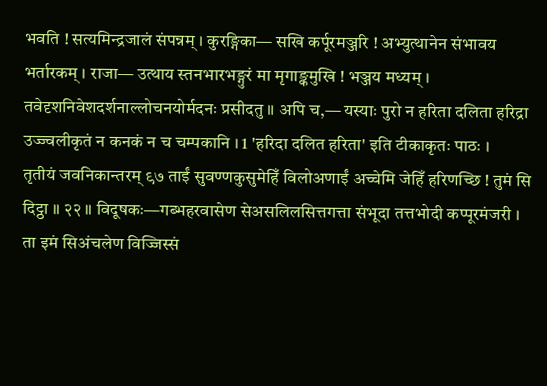भवति ! सत्यमिन्द्रजालं संपन्नम् । कुरङ्गिका— सखि कर्पूरमञ्जरि ! अभ्युत्थानेन संभावय भर्तारकम् । राजा— उत्थाय स्तनभारभङ्गुरं मा मृगाङ्कमुखि ! भञ्जय मध्यम् । तवेदृशनिवेशदर्शनाल्लोचनयोर्मदनः प्रसीदतु ॥ अपि च,— यस्याः पुरो न हरिता दलिता हरिद्रा उज्ज्वलीकृतं न कनकं न च चम्पकानि । 1 'हरिदा दलित हरिता' इति टीकाकृतः पाठः ।
तृतीयं जवनिकान्तरम् ९७ ताईं सुवण्णकुसुमेहिँ विलोअणाईं अच्चेमि जेहिँ हरिणच्छि ! तुमं सि दिट्ठा ॥ २२ ॥ विदूषकः—गब्भहरवासेण सेअसलिलसित्तगत्ता संभूदा तत्तभोदी कप्पूरमंजरी । ता इमं सिअंचलेण विज्जिस्सं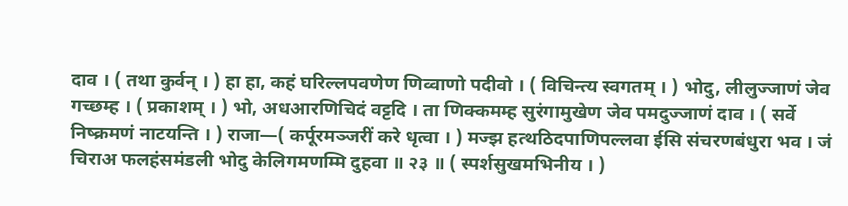दाव । ( तथा कुर्वन् । ) हा हा, कहं घरिल्लपवणेण णिव्वाणो पदीवो । ( विचिन्त्य स्वगतम् । ) भोदु, लीलुज्जाणं जेव गच्छम्ह । ( प्रकाशम् । ) भो, अधआरणिचिदं वट्टदि । ता णिक्कमम्ह सुरंगामुखेण जेव पमदुज्जाणं दाव । ( सर्वे निष्क्रमणं नाटयन्ति । ) राजा—( कर्पूरमञ्जरीं करे धृत्वा । ) मज्झ हत्थठिदपाणिपल्लवा ईसि संचरणबंधुरा भव । जं चिराअ फलहंसमंडली भोदु केलिगमणम्मि दुहवा ॥ २३ ॥ ( स्पर्शसुखमभिनीय । )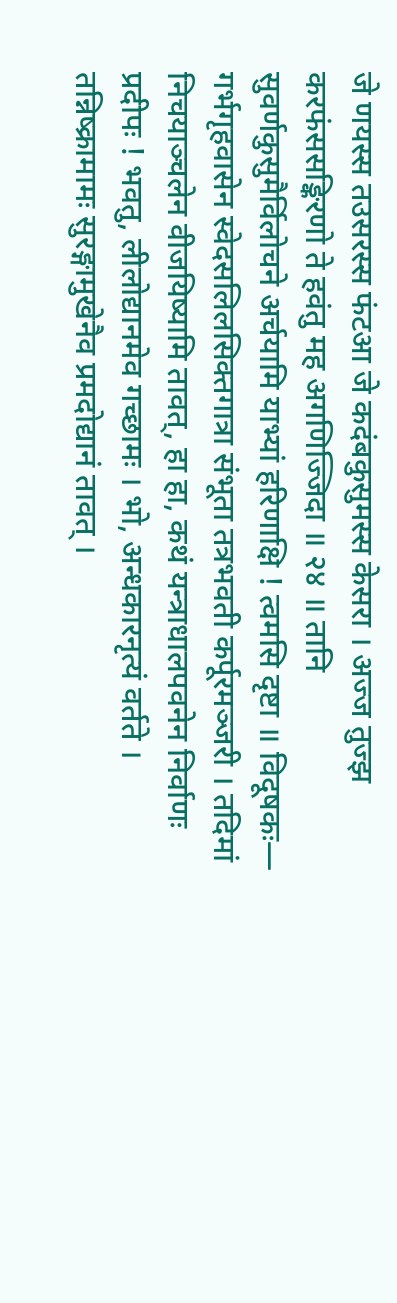जे णयस्स तउसरस्स फंटआ जे कदंबकुसुमस्स केसरा । अज्ज तुज्झ करफंससङ्किरणो ते हवंतु मह अगणिज्जिदा ॥ २४ ॥ तानि सुवर्णकुसुमैर्विलोचने अर्चयामि याभ्यां हरिणाक्षि ! त्वमसि दृष्टा ॥ विदूषकः— गर्भगृहवासेन स्वेदसलिलसिक्तगात्रा संभूता तत्रभवती कर्पूरमञ्जरी । तदिमां निचयाञ्चलेन वीजयिष्यामि तावत्, हा हा, कथं यन्त्राधालपवनेन निर्वाणः प्रदीपः ! भवतु, लीलोद्यानमेव गच्छामः । भो, अन्धकारनृत्यं वर्तते । तन्निष्क्रामामः सुरङ्गामुखेनैव प्रमदोद्यानं तावत् ।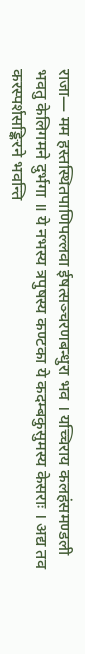राजा— मम हस्तस्थितपाणिपल्लवा ईषत्सञ्चरणबन्धुरा भव । यच्चिराय कलहंसमण्डली भवतु केलिगमने दुर्भगा ॥ ये नभस्य त्रपुषस्य कण्टका ये कदम्बकुसुमस्य केसराः । अद्य तव करस्पर्शसङ्किरने भवन्ति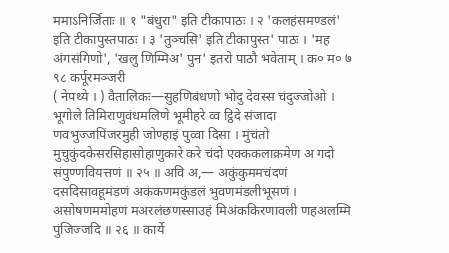ममाऽनिर्जिताः ॥ १ "बंधुरा" इति टीकापाठः । २ 'कलहंसमण्डलं' इति टीकापुस्तपाठः । ३ 'तुञ्चसि' इति टीकापुस्त' पाठः । 'मह अंगसंगिणो', 'खलु णिम्मिअ' पुन' इतरो पाठौ भवेताम् । क० म० ७
९८ कर्पूरमञ्जरी
( नेपथ्ये । ) वैतालिकः—सुहणिबंधणो भोदु देवस्स चंदुज्जोओ । भूगोले तिमिराणुवंधमलिणे भूमीहरे व्व ट्ठिदे संजादा णवभुज्जपिंजरमुही जोण्हाइं पुव्वा दिसा । मुंचंतो मुचुकुंदकेसरसिहासोहाणुकारे करे चंदो एक्ककलाक्रमेण अ गदो संपुण्णवियत्तणं ॥ २५ ॥ अवि अ,— अकुंकुममचंदणं दसदिसावहूमंडणं अकंकणमकुंडलं भुवणमंडलीभूसणं । असोषणममोहणं मअरलंछणस्साउहं मिअंककिरणावली णहअलम्मि पुंजिज्जदि ॥ २६ ॥ कार्ये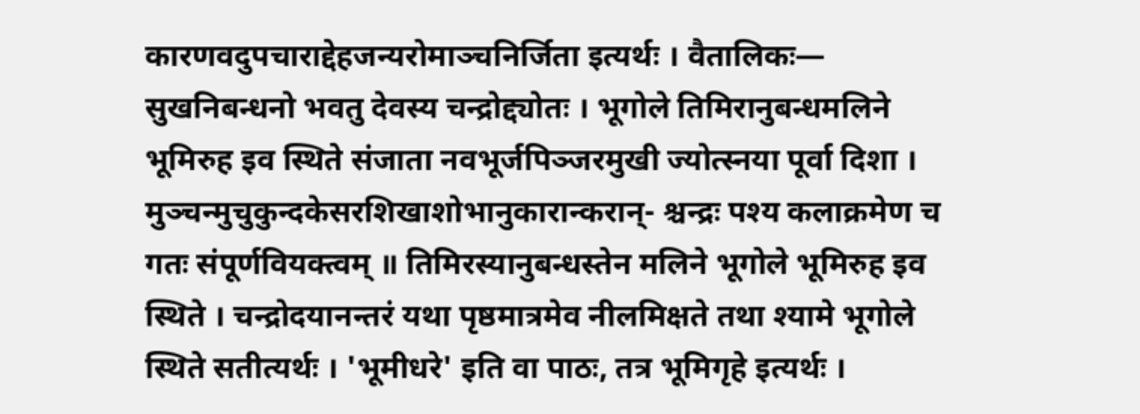कारणवदुपचाराद्देहजन्यरोमाञ्चनिर्जिता इत्यर्थः । वैतालिकः— सुखनिबन्धनो भवतु देवस्य चन्द्रोद्द्योतः । भूगोले तिमिरानुबन्धमलिने भूमिरुह इव स्थिते संजाता नवभूर्जपिञ्जरमुखी ज्योत्स्नया पूर्वा दिशा । मुञ्चन्मुचुकुन्दकेसरशिखाशोभानुकारान्करान्- श्चन्द्रः पश्य कलाक्रमेण च गतः संपूर्णवियक्त्वम् ॥ तिमिरस्यानुबन्धस्तेन मलिने भूगोले भूमिरुह इव स्थिते । चन्द्रोदयानन्तरं यथा पृष्ठमात्रमेव नीलमिक्षते तथा श्यामे भूगोले स्थिते सतीत्यर्थः । 'भूमीधरे' इति वा पाठः, तत्र भूमिगृहे इत्यर्थः ।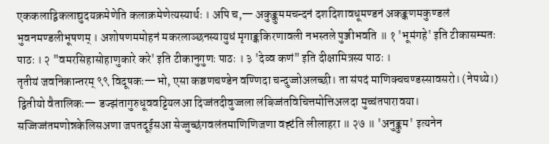एककलाद्विकलाद्युदयक्रमेणेति कलाक्रमेणेत्यस्यार्थः । अपि च,— अकुङ्कुममचन्दनं दशदिशावधूमण्डनं अकङ्कणमकुण्डलं भुवनमण्डलीभूषणम् । अशोषणममोहनं मकरलाञ्छनस्यायुधं मृगाङ्ककिरणावली नभस्तले पुञ्जीभवति ॥ १ 'भूमंगहे' इति टीकासम्मतः पाठः । २ "वमरसिहासोहाणुकारे करे' इति टीकानुगुणः पाठः । ३ 'देव्व कणं" इति दीक्षामित्रस्य पाठः ।
तृतीयं जवनिकान्तरम् ९९ विदूषकः—भो, एसा कञ्चणचण्डेन वण्णिदा चन्दुज्जोअलच्छी। ता संपदं माणिक्चचण्डस्सावसरो। (नेपथ्ये।) द्वितीयो वैतालिकः— डज्झंतागुरुधूववट्टियलआ दिज्जंतदीवुज्जला लंबिज्जंतविचित्तमोत्तिअलदा मुच्चंतपारावया। सज्जिज्जंतमणोन्नकेलिसअणा जपतदूईसआ सेज्जुच्छंगवलंतमाणिणिजणा वह्टंति लीलाहरा ॥ २७ ॥ 'अनुङ्कुम' इत्यनेन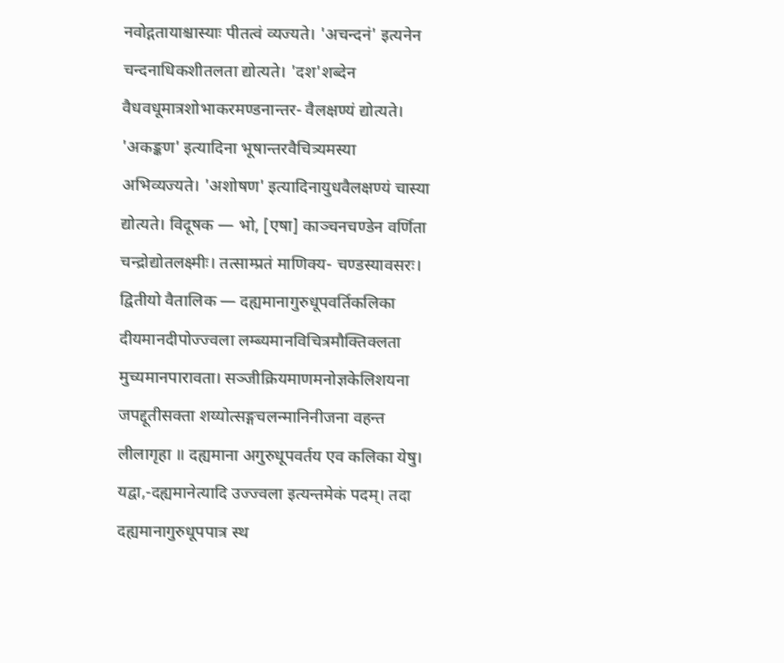नवोद्गतायाश्चास्याः पीतत्वं व्यज्यते। 'अचन्दनं' इत्यनेन चन्दनाधिकशीतलता द्योत्यते। 'दश'शब्देन वैधवधूमात्रशोभाकरमण्डनान्तर- वैलक्षण्यं द्योत्यते। 'अकङ्कण' इत्यादिना भूषान्तरवैचित्र्यमस्या अभिव्यज्यते। 'अशोषण' इत्यादिनायुधवैलक्षण्यं चास्या द्योत्यते। विदूषक — भो, [एषा] काञ्चनचण्डेन वर्णिता चन्द्रोद्योतलक्ष्मीः। तत्साम्प्रतं माणिक्य- चण्डस्यावसरः। द्वितीयो वैतालिक — दह्यमानागुरुधूपवर्तिकलिका दीयमानदीपोज्ज्वला लम्ब्यमानविचित्रमौक्तिक्लता मुच्यमानपारावता। सञ्जीक्रियमाणमनोज्ञकेलिशयना जपद्दूतीसक्ता शय्योत्सङ्गचलन्मानिनीजना वहन्त लीलागृहा ॥ दह्यमाना अगुरुधूपवर्तय एव कलिका येषु। यद्वा,-दह्यमानेत्यादि उज्ज्वला इत्यन्तमेकं पदम्। तदा दह्यमानागुरुधूपपात्र स्थ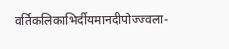वर्तिकलिकाभिर्दीयमानदीपोज्ज्वला-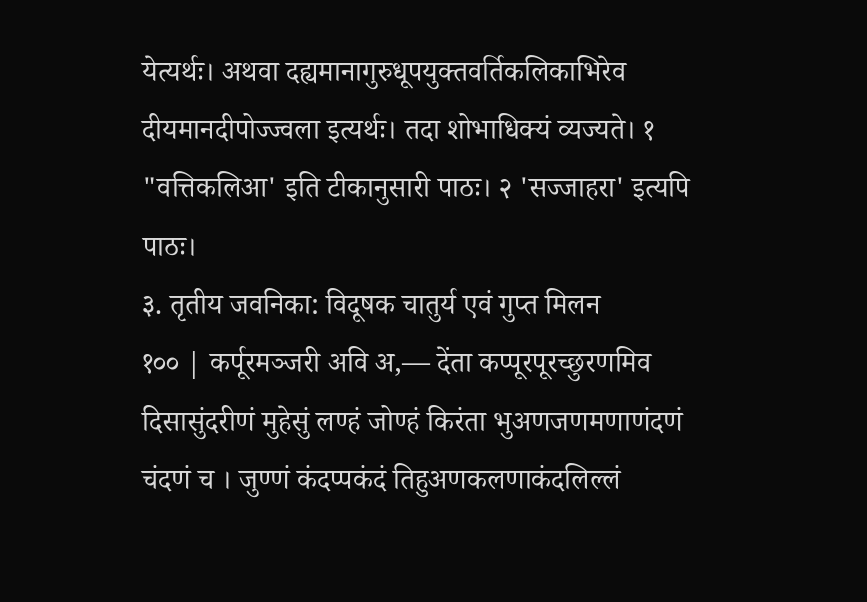येत्यर्थः। अथवा दह्यमानागुरुधूपयुक्तवर्तिकलिकाभिरेव दीयमानदीपोज्ज्वला इत्यर्थः। तदा शोभाधिक्यं व्यज्यते। १ "वत्तिकलिआ' इति टीकानुसारी पाठः। २ 'सज्जाहरा' इत्यपि पाठः।
३. तृतीय जवनिका: विदूषक चातुर्य एवं गुप्त मिलन
१०० | कर्पूरमञ्जरी अवि अ,— देंता कप्पूरपूरच्छुरणमिव दिसासुंदरीणं मुहेसुं लण्हं जोण्हं किरंता भुअणजणमणाणंदणं चंदणं च । जुण्णं कंदप्पकंदं तिहुअणकलणाकंदलिल्लं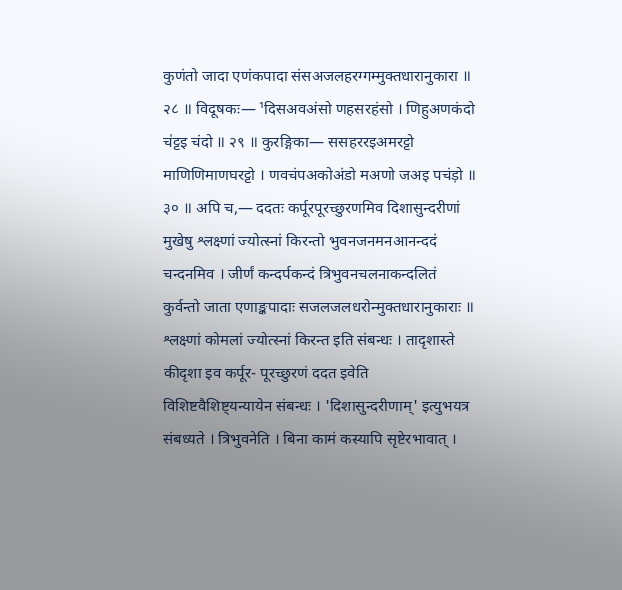कुणंतो जादा एणंकपादा संसअजलहरग्गम्मुक्तधारानुकारा ॥ २८ ॥ विदूषकः— ¹दिसअवअंसो णहसरहंसो । णिहुअणकंदो च॑ट्टइ चंदो ॥ २९ ॥ कुरङ्गिका— ससहररइअमरट्टो माणिणिमाणघरट्टो । णवचंपअकोअंडो मअणो जअइ पचंड़ो ॥ ३० ॥ अपि च,— ददतः कर्पूरपूरच्छुरणमिव दिशासुन्दरीणां मुखेषु श्लक्ष्णां ज्योत्स्नां किरन्तो भुवनजनमनआनन्ददं चन्दनमिव । जीर्णं कन्दर्पकन्दं त्रिभुवनचलनाकन्दलितं कुर्वन्तो जाता एणाङ्कपादाः सजलजलधरोन्मुक्तधारानुकाराः ॥ श्लक्ष्णां कोमलां ज्योत्स्नां किरन्त इति संबन्धः । तादृशास्ते कीदृशा इव कर्पूर- पूरच्छुरणं ददत इवेति विशिष्टवैशिष्ट्यन्यायेन संबन्धः । 'दिशासुन्दरीणाम्' इत्युभयत्र संबध्यते । त्रिभुवनेति । बिना कामं कस्यापि सृष्टेरभावात् ।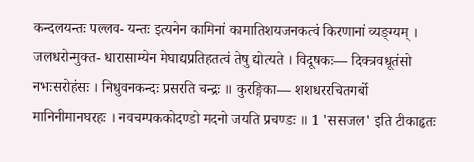कन्दलयन्तः पल्लव- यन्तः इत्यनेन कामिनां कामातिशयजनकत्वं किरणानां व्यङ्ग्यम् । जलधरोन्मुक्त- धारासाम्येन मेघाद्यप्रतिहतत्वं तेषु द्योत्यते । विदूषकः— दिक्त्रवधूतंसो नभःसरोहंसः । निधुवनकन्दः प्रसरति चन्द्रः ॥ कुरङ्गिका— शशधररचितगर्बो मानिनीमानघरहः । नवचम्पककोदण्डो मदनो जयति प्रचण्डः ॥ 1 'ससजल' इति टीकाहृतः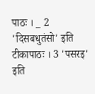पाठः । _ 2 'दिसबधुतंसो' इति टीकापाठः । 3 'पसरइ' इति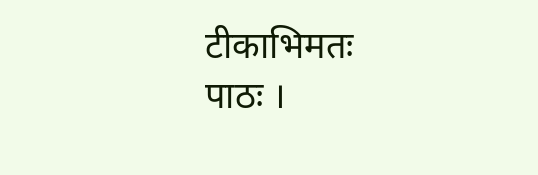टीकाभिमतः पाठः ।